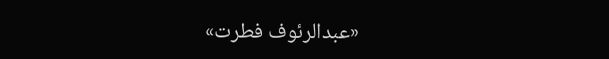«عبدالرئوف فطرت»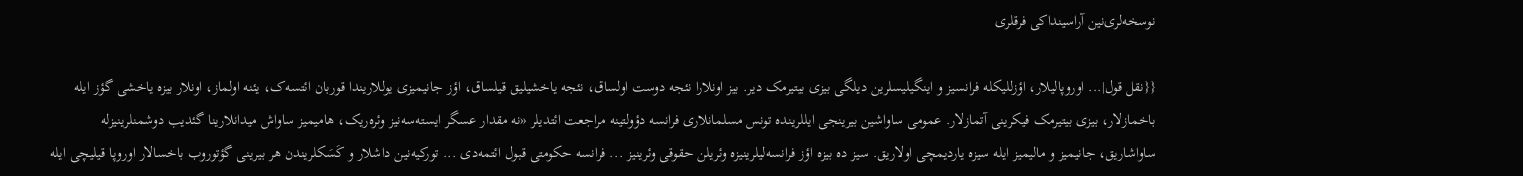نوسخه‌لری‌نین آراسینداکی فرقلری

{{نقل قول|... اوروپالیلار، اؤزللیکله فرانسیز و اینگیلیسلرین دیلگی بیزی بیتیرمک دیر. بیز اونلارا نئجه دوست اولساق، نئجه یاخشیلیق قیلساق، اؤز جانیمیزی یوللاریندا قوربان ائتسه‌ک، یئنه اولماز، اونلار بیزه یاخشی گؤز ایله باخمازلار، بیزی بیتیرمک فیکرینی آتمازلار. عمومی ساواشین بیرینجی ایللرینده تونس مسلمانلاری فرانسه دؤولتینه مراجعت ائتدیلر «نه مقدار عسگر ایسته‌سه‌نیز وئره‌ریک، هامیمیز ساواش میدانلارینا گئدیب دوشمنلرینیزله ساواشاریق، جانیمیز و مالیمیز ایله سیزه یاردیمچی اولاریق. سیز ده بیزه اؤز فرانسه‌لیلرینیزه وئریلن حقوقی وئرینیز ... فرانسه حکومتی قبول ائتمه‌دی ... تورکیه‌نین داشلار و کَسَکلریندن هر بیرینی گؤتوروب باخسالار اوروپا قیلیچی ایله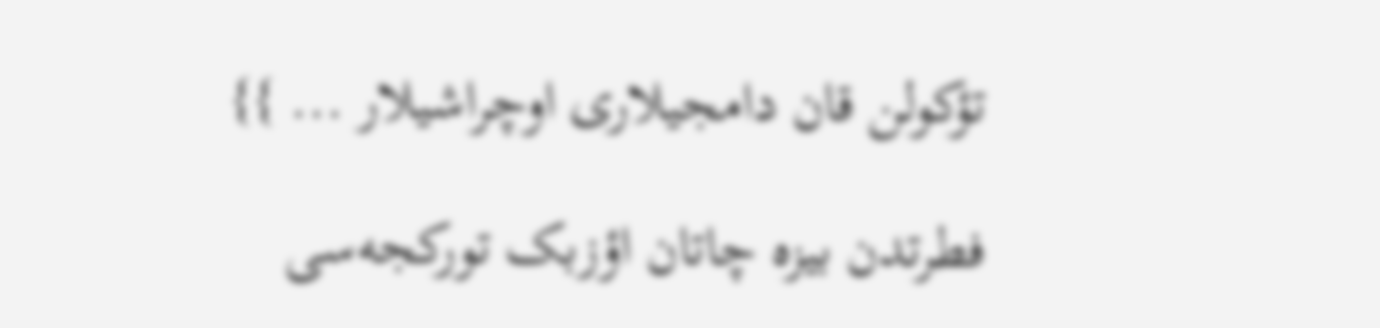تؤکولن قان دامجیلاری اوچراشیلار ... }}

فطرتدن بیزه چاتان اؤزبک تورکجه‌سی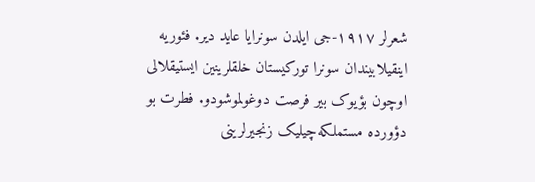شعرلر ۱۹۱۷-جی ایلدن سونرایا عاید دیر. فئوریه اینقیلابیندان سونرا تورکیستان خلقلرینین ایستیقلالی اوچون بؤیوک بیر فرصت دوغولموشودو. فطرت بو دؤورده مستملکه‌چیلیک زنجیرلرینی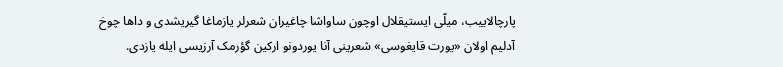پارچالاییب، میلّی ایستیقلال اوچون ساواشا چاغیران شعرلر یازماغا گیریشدی و داها چوخ آدلیم اولان «یورت قایغوسی» شعرینی آنا یوردونو ارکین گؤرمک آرزیسی ایله یازدی.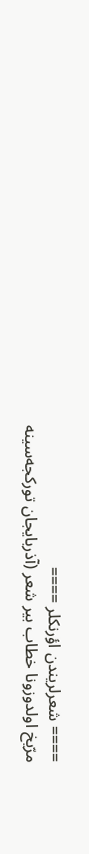==== شعرلریندن اؤرنکلر ====
مرّیخ اولدوزونا خطاب بیر شعر (آذربایجان تورکجه‌سینه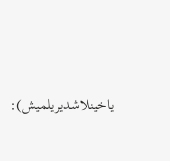یاخینلاشدیریلمیش):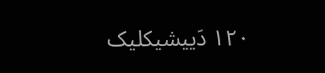۱۲۰ دَییشیکلیک